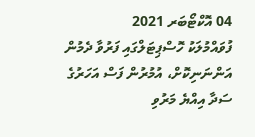04 އޮކްޓޯބަރ 2021
ފުވައްމުލަކު ހޮސްޕިޓަލްގައި ފަރުވާ ދެމުން އަންނަނިކޮށް، އުމުރުން ފަސް އަހަރުގެ ސަދާ އިއްޔެ މަރުވި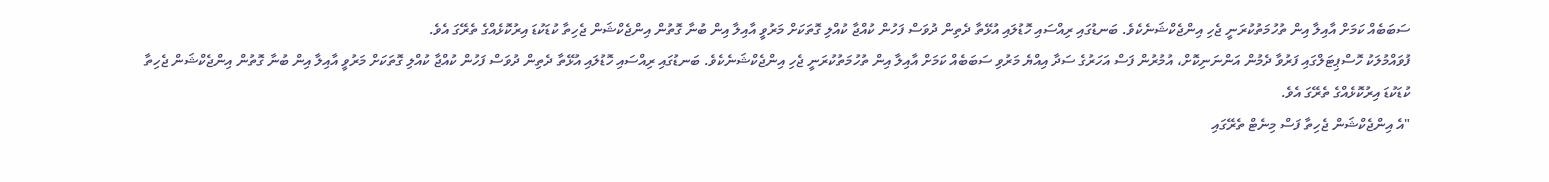ސަބަބެއް ކަމަށް އާއިލާ އިން ތުހުމަތުކުރަނީ ޖެހި އިންޖެކްޝަނެކެވެ. ބަނޑުގައި ރިއްސައި ހޮޑުލައި އުޅޭތާ ދެތިން ދުވަސް ފަހުން ކުއްޖާ ކުއްލި ގޮތަކަށް މަރުވީ އާއިލާ އިން ބުނާ ގޮތުން އިންޖެކްޝަން ޖެހިތާ ކުޑަކުޑަ އިރުކޮޅެއްގެ ތެރޭގަ އެވެ.
ފުވައްމުލަކު ހޮސްޕިޓަލްގައި ފަރުވާ ދެމުން އަންނަނިކޮށް، އުމުރުން ފަސް އަހަރުގެ ސަދާ އިއްޔެ މަރުވި ސަބަބެއް ކަމަށް އާއިލާ އިން ތުހުމަތުކުރަނީ ޖެހި އިންޖެކްޝަނެކެވެ. ބަނޑުގައި ރިއްސައި ހޮޑުލައި އުޅޭތާ ދެތިން ދުވަސް ފަހުން ކުއްޖާ ކުއްލި ގޮތަކަށް މަރުވީ އާއިލާ އިން ބުނާ ގޮތުން އިންޖެކްޝަން ޖެހިތާ ކުޑަކުޑަ އިރުކޮޅެއްގެ ތެރޭގަ އެވެ.
"އެ އިންޖެކްޝަން ޖެހިތާ ފަސް މިނެޓް ތެރޭގައި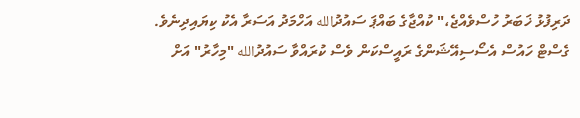ދަރިފުޅު ޚަބަރު ހުސްވެއްޖެ،" ކުއްޖާގެ ބައްޕަ ސައުދުالله އަހްމަދު އަސަރާ އެކު ކިޔައިދިނެވެ.
ގެސްޓް ހައުސް އެސޯސިއޭޝަންގެ ރައީސްކަން ވެސް ކުރައްވާ ސައުދުالله "މިހާރު" އަށް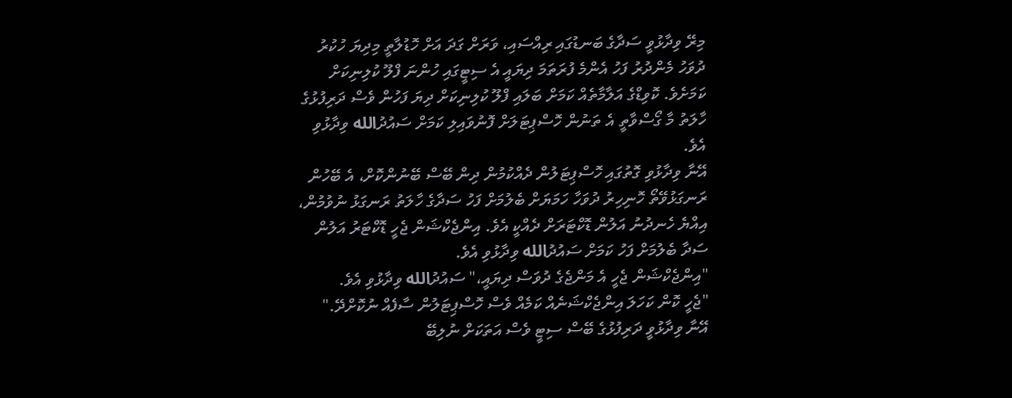މިރޭ ވިދާޅުވީ ސަދާގެ ބަނޑުގައި ރިއްސައި، ވަރަށް ގަދަ އަށް ހޮޑުލާތީ މިދިޔަ ހުކުރު ދުވަހު މެންދުރު ފަހު އެންމެ ފުރަތަމަ ދިޔައީ އެ ސިޓީގައި ހުންނަ ފްލޫ ކުލިނިކަށް ކަމަށެވެ. ކޮވިޑްގެ އަލާމާތެއް ކަމަށް ބަލައި ފްލޫ ކުލިނިކަށް ދިޔަ ފަހުން ވެސް ދަރިފުޅުގެ ހާލަތު މާ ގޯސްވާތީ އެ ތަނުން ހޮސްޕިޓަލަށް ފޮނުވައިލި ކަމަށް ސައުދުالله ވިދާޅުވި އެވެ.
އޭނާ ވިދާޅުވި ގޮތުގައި ހޮސްޕިޓަލުން ދެއްކުމުން ދިން ބޭސް ބޭނުންކޮށް، އެ ބޭހުން ރަނގަޅުވޭތޯ ހޮނިހިރު ދުވަހާ ހަމަޔަށް ބެލުމަށް ފަހު ސަދާގެ ހާލަތު ރަނގަޅު ނުވުމުން، އިއްޔެ ހެނދުނު އަލުން ޑޮކްޓަރަށް ދެއްކީ އެވެ. އިންޖެކްޝަން ޖެހީ ޑޮކްޓަރު އަލުން ސަދާ ބެލުމަށް ފަހު ކަމަށް ސައުދުالله ވިދާޅުވި އެވެ.
"އިންޖެކްޝަން ޖެހީ އެ މަންޖެގެ ދުވަސް ދިޔައީ،" ސައުދުالله ވިދާޅުވި އެވެ.
"ޖެހީ ކޮން ކަހަލަ އިންޖެކްޝަނެއް ކަމެއް ވެސް ހޮސްޕިޓަލުން ސާފެއް ނުކޮށްދޭ."
އޭނާ ވިދާޅުވީ ދަރިފުޅުގެ ބޭސް ސިޓީ ވެސް އަތަކަށް ނުލިބޭ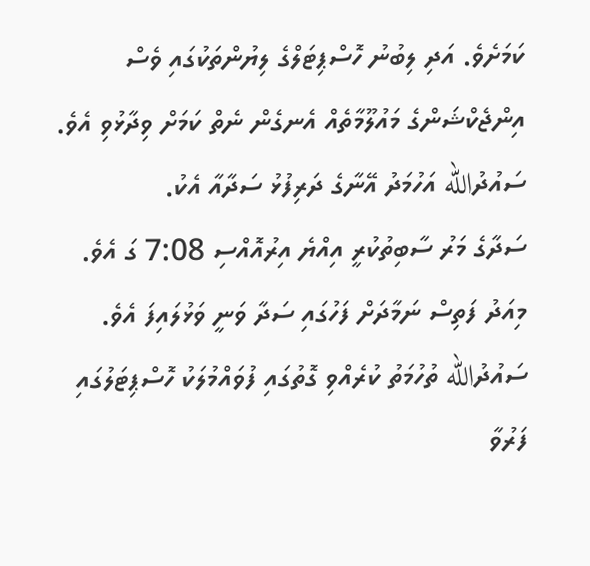ކަމަށެވެ. އަދި ލިބުނު ހޮސްޕިޓަލްގެ ލިޔުންތަކުގައި ވެސް އިންޖެކްޝަންގެ މައުލޫމާތެއް އެނގެން ނެތް ކަމަށް ވިދާޅުވި އެވެ.
ސައުދުالله އަހުމަދު އޭނާގެ ދަރިފުޅު ސަދާއާ އެކު.
ސަދާގެ މަރު ސާބިތުކުރީ އިއްޔެ އިރުއޮއްސި 7:08 ގަ އެވެ. މިއަދު ފަތިސް ނަމާދަށް ފަހުގައި ސަދާ ވަނީ ވަޅުލައިފަ އެވެ.
ސައުދުالله ތުހުމަތު ކުރެއްވި ގޮތުގައި ފުވައްމުލަކު ހޮސްޕިޓަލުގައި ފަރުވާ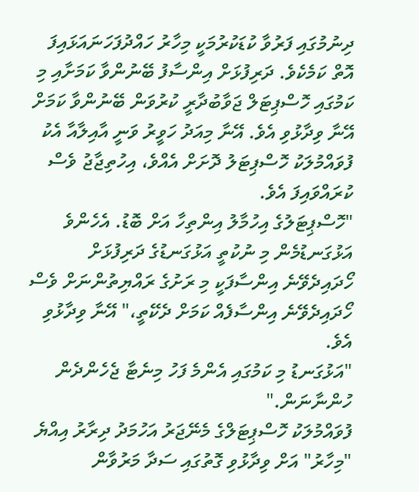ދިނުމުގައި ފަރުވާ ކުޑަކުރުމަކީ މިހާރު ހައްދުފަހަނައަޅައިފަ އޮތް ކަމެކެވެ. ދަރިފުޅަށް އިންސާފު ބޭނުންވާ ކަމަށާއި މި ކަމުގައި ހޮސްޕިޓަލް ޖަވާބުދާރީ ކުރުވަން ބޭނުންވާ ކަމަށް އޭނާ ވިދާޅުވި އެވެ. އޭނާ މިއަދު ހަވީރު ވަނީ އާއިލާއާ އެކު ފުވައްމުލަކު ހޮސްޕިޓަލު ދޮށަށް އެއްވެ، އިހުތިޖާޖު ވެސް ކުރައްވައިފަ އެވެ.
"ހޮސްޕިޓަލުގެ އިހުމާލު އިންތިހާ އަށް ބޮޑު. އެހެންވެ އަޅުގަނޑުމެން މި ނުކުތީ އަޅުގަނޑުގެ ދަރިފުޅަށް ހޯދައިދެވޭނެ އިންސާފަކީ މި ރަށުގެ ރައްޔިތުންނަށް ވެސް ހޯދައިދެވޭނެ އިންސާފެއް ކަމަށް ދެކޭތީ،" އޭނާ ވިދާޅުވި އެވެ.
"އަޅުގަނޑު މި ކަމުގައި އެންމެ ފަހު މިނެޓާ ޖެހެންދެން ހުންނާނަން."
ފުވައްމުލަކު ހޮސްޕިޓަލްގެ މެނޭޖަރު އަހުމަދު ދިރާރު އިއްޔެ "މިހާރު" އަށް ވިދާޅުވި ގޮތުގައި ސަދާ މަރުވާން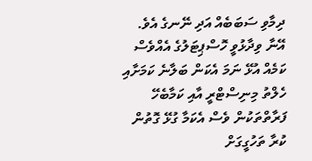ދިމާވި ސަބަބެއް އަދި ނޭނގެ އެވެ. އޭނާ ވިދާޅުވީ ހޮސްޕިޓަލުގެ އެއްވެސް ކަމެއް އުޅޭ ނަމަ އެކަން ބަލާނެ ކަމަށާއި ހެލްތު މިނިސްޓްރީ އާއި ކަމާބެހޭ ފަރާތްތަކުން ވެސް އެކަމާ ގުޅޭ ގޮތުން ކުރާ ތަހުގީގަށް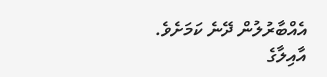އެއްބާރުލުން ދޭނެ ކަމަށެވެ.
އާއިލާގެ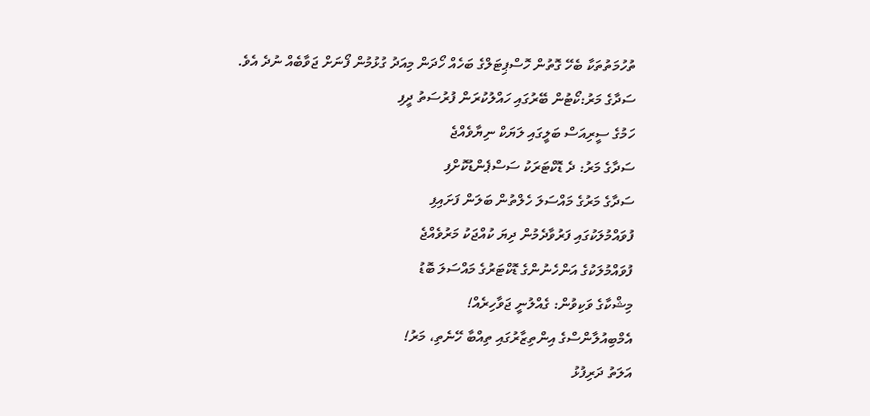ތުހުމަތުތަކާ ބެހޭ ގޮތުން ހޮސްޕިޓަލްގެ ބަހެއް ހޯދަން މިއަދު ގުޅުމުން ފޯނަށް ޖަވާބެއް ނުދެ އެވެ.
ސަދާގެ މަރު:ކޯޓުން ބޭރުގައި ހައްލުކުރަން ފުރުސަތު ދީފި
ހަމުގެ ސީރިއަސް ބަލީގައި ލަޔަކް ނިޔާވެއްޖެ
ސަދާގެ މަރު: ދެ ޑޮކްޓަރަކު ސަސްޕެންޑުކޮށްފި
ސަދާގެ މަރުގެ މައްސަލަ ހެލްތުން ބަލަން ފަށައިފި
ފުވައްމުލަކުގައި ފަރުވާދެމުން ދިޔަ ކުއްޖަކު މަރުވެއްޖެ
ފުވައްމުލަކުގެ އަންހެނުންގެ ޑޮކްޓަރުގެ މައްސަލަ ބޮޑު
މިޝްކާގެ ވަކިވުން: ގެއްލުނީ ޖަވާހިރެއް!
އެމްބިއުލާންސްގެ އިންތިޒާރުގައި ތިއްބާ ހޭނެތި، މަރު!
އަލަތު ދަރިފުޅު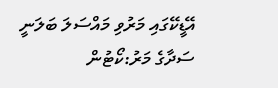އޭޑީކޭގައި މަރުވި މައްސަލަ ބަލަނީ
ސަދާގެ މަރު:ކޯޓުން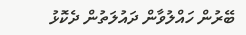ބޭރުން ހައްލުވާން ދައުލަތުން ދެކޮޅު